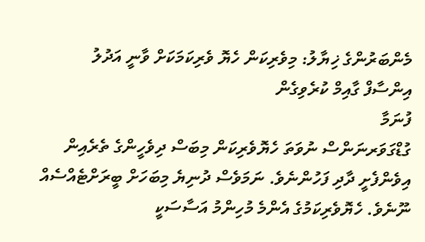މެންބަރުންގެ ޚިޔާލު: މިވެރިކަން ހެޔޮ ވެރިކަމަކަށް ވާނީ އަދުލު އިންސާފް ގާއިމް ކުރެވިގެން
ފުނަމާ
ގުޑްގަވަރނަންސް ނުވަތަ ހެޔޮވެރިކަން މިބަސް ދިވެހީންގެ ތެރެއިން އިވެންފެށީ ދާދި ފަހުންނެވެ. ނަމަވެސް ދުނިޔެ މިބަހަށް ބީރަށްޓެއްސެއް ނޫނެވެ. ހެޔޮވެރިކަމުގެ އެންމެ މުހިންމު އަސާސަކީ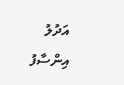އަދުލު އިންސާފު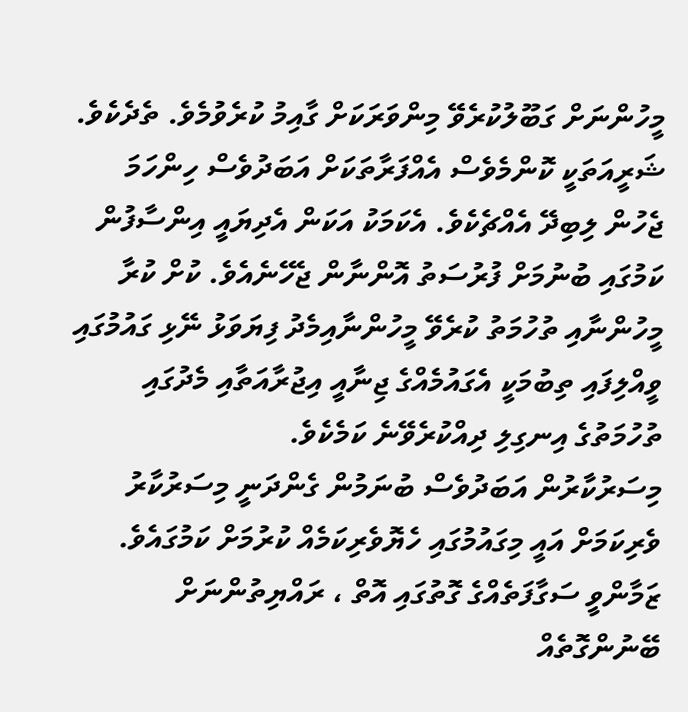މީހުންނަށް ގަބޫލުކުރެވޭ މިންވަރަކަށް ގާއިމު ކުރެވުމެވެ. ތެދެކެވެ. ޝަރީއަތަކީ ކޮންމެވެސް އެއްފަރާތަކަށް އަބަދުވެސް ހިންހަމަ ޖެހުން ލިބިދޭ އެއްޗެކެވެ. އެކަމަކު އަކަން އެދިޔައީ އިންސާފުން ކަމުގައި ބުނުމަށް ފުރުސަތު އޮންނާން ޖެހޭނެއެވެ. ކުށް ކުރާ މީހުންނާއި ތުހުމަތު ކުރެވޭ މީހުންނާއިމެދު ފިޔަވަޅު ނޭޅި ގައުމުގައި ވީއްލިފައި ތިބުމަކީ އެގައުމެއްގެ ޖިނާއީ އިޖުރާއަތާއި މެދުގައި ތުހުމަތުގެ އިނގިލި ދިއްކުރެވޭނެ ކަމެކެވެ.
މިސަރުކާރުން އަބަދުވެސް ބުނަމުން ގެންދަނީ މިސަރުކާރު ވެރިކަމަށް އައީ މިގައުމުގައި ހެޔޮވެރިކަމެއް ކުރުމަށް ކަމުގައެވެ. ޒަމާންވީ ސަގާފަތެއްގެ ގޮތުގައި އޮތް ، ރައްޔިތުންނަށް ބޭނުންގޮތެއް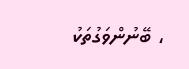، ބޭނުންވަގުތަކު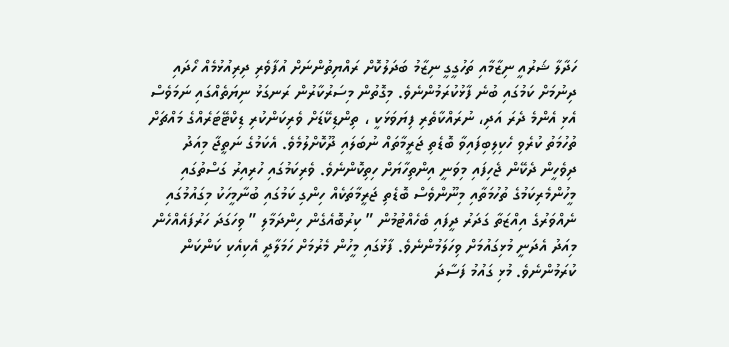ހަދާލާ ޝަރުއީ ނިޒާމާއި ތަހުގީގީ ނިޒާމު ބަދަލުކޮށް ރައްޔިތުންނަށް އުފާވެރި ދިރިއުޅުމެއް ހޯދައި ދިނުމަށް ކަމުގައި ބުނެ ފާޅުކުރަމުންނެވެ. މިގޮތުން މިސަރުކާރުން ރަނގަޅު ނިޔަތެއްގައި ނަމަވެސް އެޅި އެންމެ ދެރަ އަދި، ނުރައްކާތެރި ފިޔަވަޅަކީ ، ތިންޑިކޭޑަށް ވެރިކަންކުރި ޑިކްޓޭޓަރެއްގެ މައްޗަށް ތުހުމަތު ކުރެވި ހެކިލިބިފައިވާ ބޮޑެތި ޖަރީމާތައް ނުބަލައި ދޫކޮށްލުމެވެ. އެކަމުގެ ނަތީޖާ މިއަދު ދިވެހީން ދެކޭން ޖެހިފައި މިވަނީ އިންތިހާޔަށް ހިތިކޮންނެވެ. ވެރިކަމުގައި ހުރިއިރު ގަސްތުގައި މީހުންމެރިކަމުގެ ތުހުމަތާއި މިނޫންވެސް ބޮޑެތި ޖަރީމާތަކެއް ހިންގި ކަމުގައި ބުނާމީހަކު މިގައުމުގައި ނެއްވަރުގެ އިއްޒަތާ ގަދަރު ދީފައި ބެހެއްޓުމުން ” ކިރުބޮއެގެން ހިންދަމާލި ” ވިހަގަދަ ހަރުފައެއްހެން މިއަދު އެދަނީ މުޅިގައުމަށް ވިހަލަމުންނެވެ. ފާޅުގައި މީހުން މެރުމަށް ހަމަލާދީ އެކިއެކި ކަންކަން ކުރަމުންނެވެ. މުޅި ގައުމު ފަސާދަ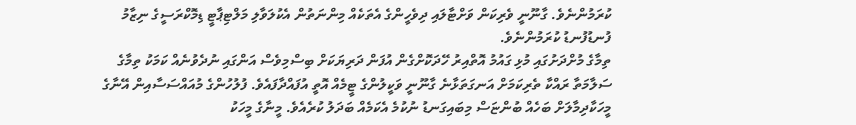ކުރަމުންނެވެ. ގާނޫނީ ވެރިކަން ވަށްޓާލައި ދިވެހީންގެ އެތަކެއް މިންނަތުން އެކުލަވާލި މަލްޓިޕާޓީ ޑިމޮކްރަސީގެ ނިޒާމު ފުނޑުފުނޑު ކުރަމުންނެވެ.
ތިމާގެ މުށްދަށުގައި މުޅި ގައުމު އޮތްއިރު ހޭދަކޮށްގެން އުފަން ދަރިޔަކަށް ބިސްމިވެސް އަންގައި ނުދެވުނެއް ކަމަކު ތިމާގެ ސަލާމަތާ ރައްކާ ތެރިކަމަށް އަނގަތަޅާނެ ގާނޫނީ ވަކީލުންގެ ޓީމެއް އޮތީ އުފައްދާފައެވެ. ފުލުހުންގެ މުއައްސަސާއިން އޭނާގެ މީހަކާދިމާލަށް ބަހެއް ބުންޏަސް މިބައިގަނޑު ނުކުމެ އެކަމެއް ބަދަލު ކުރެއެވެ. މީނާގެ މީހަކު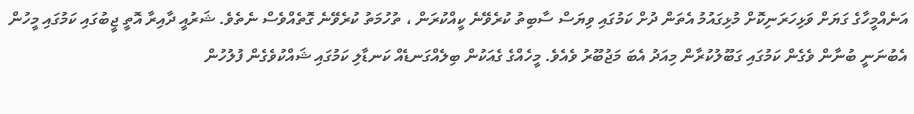އަނެއްމީހާގެ ގަޔަށް ވަޅިހަރަނިކޮށް މުޅިގައުމު އެތަން ދުށް ކަމުގައި ވިޔަސް ސާބިތު ކުރެވޭނެ ކީއްކުރަން ، ތުހުމަތު ކުރެވޭނެ ގޮތެއްވެސް ނެތެވެ. ޝަރުއީ ދާއިރާ އޮތީ ޖީބުގައި ކަމުގައި މީހުން އެބުނަނީ ބުނާން ވެގެން ކަމުގައި ގަބޫލުކުރާން މިއަދު އެބަ މަޖުބޫރު ވެއެވެ. މީހެއްގެ ގެއަކުން ބިލެއްގަނޑެއް ކަނޑާލި ކަމުގައި ޝައްކުވެގެން ފުލުހުން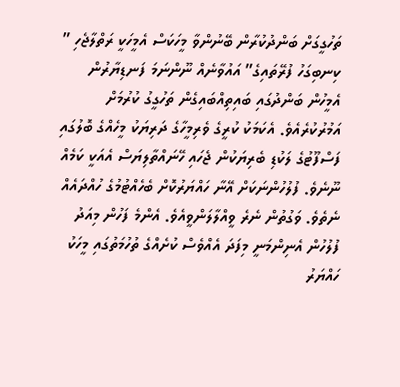ތަހުގީގަށް ބަންދުކުރާން ބޭނުންވާ މީހަކަސް އެމީހަކީ ރަތްލާޖެހި ” ކިނބިގަހު ފުރޭތައިގެ” އައުވާނެއް ނޫންނަމަ ފަނޑިޔާރުން އެމީހުން ބަންދުގައި ބައިތިއްބައިގެން ތަހުގީގު ކުރުމަށް އަމުރުކުރެއެވެ. އެކަމަކު ކުރީގެ ވެރިމީހާގެ ދަރިޔަކު މީހެއްގެ ބޮލުގައި ފަސްފޫޓުގެ ލަކުޑި ބެރިޔަކުން ޖެހައި ހޭނައްތާލިޔަސް އެއަކީ ކަމެއް ނޫނެވެ. ފުލުހުންނަކަށް އޭނާ ހައްޔަރުކޮށް ބެހެއްޓުމުގެ ހުއްދައެއް ނެތެވެ. ވަގުތުން ނެރެ ވީއްލާލަންވީއެވެ. އެންމެ ފަހުން މިއަދު ފުލުހުން އެނިންމަނީ މިފަދަ އެއްވެސް ކުށެއްގެ ތުހުމަތުގައި މީހަކު ހައްޔަރު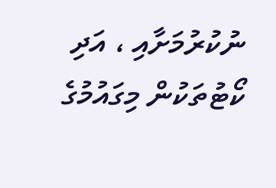ނުކުރުމަށާއި ، އަދި ކޯޓުތަކުން މިގައުމުގެ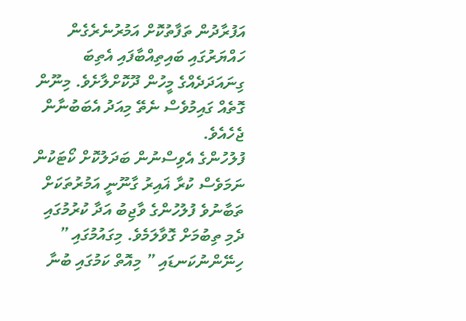އަފުރާދުން ތަފާތުކޮށް އަމުރުނެރެގެން ހައްޔަރުގައި ބައިތިއްބާފައި އެތިބަ ގިނައަދަދެއްގެ މީހުން ދޫކޮށްލާށެވެ. މިނޫން ގޮތެއް ގައިމުވެސް ނެތޭ މިއަދު އެބަބުނާން ޖެހެއެވެ.
ފުލުހުންގެ އެވިސްނުން ބަދަލުކޮށް ކޯޓަކުން ނަމަވެސް ކުރާ ޣައިރު ގާނޫނީ އަމުރުތަކަށް ތަބާނުވެ ފުލުހުންގެ ވާޖިބު އަދާ ކުރުމުގައި ދެމި ތިބުމަށް ގޮވާލަމެވެ. މިގައުމުގައި ” ހިނޭންނުކަނޑައި ” މިއޮތް ކަމުގައި ބުނާ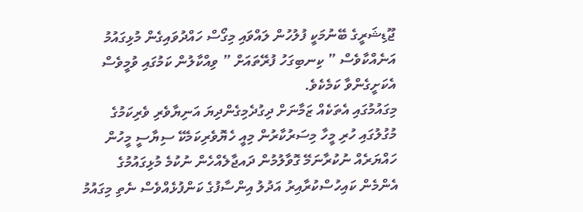ޖޫޑިޝަރީގެ ބޭނުމަކީ ފުލުހުން ލައްވައި މިގޯސް ހައްދުވައިގެން މުޅިގައުމު އަނެއްކާވެސް ” ކިނބިގަހު ފުރޭތައަށް ” ވިއްކާލުން ކަމުގައި ވުމީވެސް އެކަށީގެންވާ ކަމެކެވެ.
މިގައުމުގައި އެތަކެއް ޒަމާނަށް ދިގުދެމިގެންދިޔަ އަނިޔާވެރި ވެރިކަމުގެ މުގުލުގައި ހުރި މީހާ މިސަރުކާރުން މިއީ ހެޔޮވެރިކަމެކޭ ސިޔާސީ މީހުން ހައްޔަރެއް ނުކުރާނަމޭ ގޮވާލުމުން ދައޖާލެއްހެން ނުކުމެ މުޅިގައުމުގެ އެންމެން ކައިހުސްކުރާއިރު އަދުލު އިންސާފުގެ ކަންފުޅެއްވެސް ނެތި މިގައުމު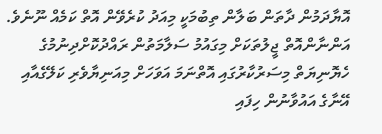އޮޔާދަމުން ދާތަން ބަލާން ތިބުމަކީ މިއަދު ކުރެވޭން އޮތް ކަމެއް ނޫނެވެ. އަންނާންއޮތް ޖީލުތަކަށް މިގައުމު ސަލާމަތުން ރައްދުކޮށްދިނުމުގެ ހެޔޮނިޔަތް މިސަރުކާރުގައި އޮތްނަމަ އަވަހަށް މިއަނިޔާވެރި ކަލޭގެއާއި އޭނާގެ އައުވާނުން ހިފައި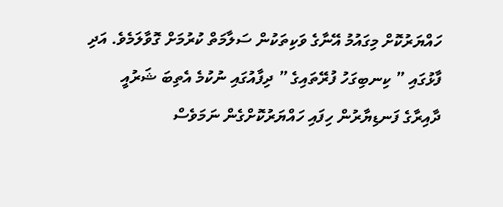ހައްޔަރުކޮށް މިގައުމު އޭނާގެ ވަކިތަކުން ސަލާމަތް ކުރުމަށް ގޮވާލަމެވެ. އަދި ފާޅުގައި ” ކިނބިގަހު ފުރޭތައިގެ ” ދިފާއުގައި ނުކުމެ އެތިބަ ޝަރުއީ ދާއިރާގެ ފަނޑިޔާރުން ހިފައި ހައްޔަރުކޮށްގެން ނަމަވެސް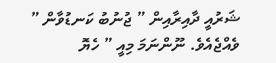ޝަރުއީ ދާއިރާއިން ” ޖުނުބު ކަނޑުވާން ” ވެއްޖެއެވެ. ނޫންނަމަ މިއީ ” ހެޔޮ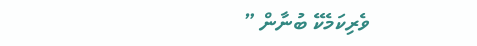ވެރިކަމެކޭ ބުނާން ”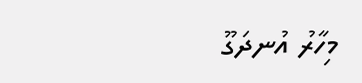މިހާރު އުނދަގޫ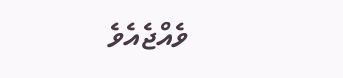ވެއްޖެއެވެ